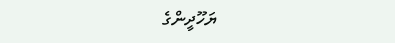ޔަހޫދީންގެ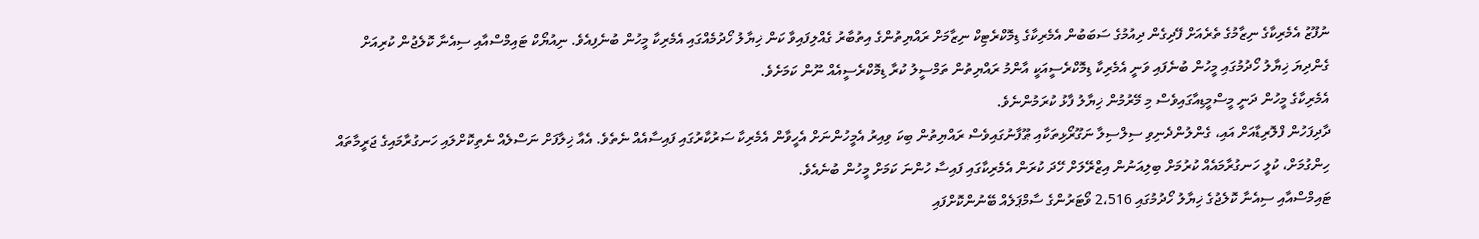ނުފޫޒު އެމެރިކާގެ ނިޒާމުގެ ތެރެއަށް ފޭދިގެން ދިއުމުގެ ސަބަބުން އެމެރިކާގެ ޑިމޮކްރެޓިކް ނިޒާމަށް ރައްޔިތުންގެ އިތުބާރު ގެއްލިފައިވާ ކަން ޚިޔާލު ހޯދުމެއްގައި އެމެރިކާ މީހުން ބުނެފިއެވެ. ނިއުޔޯކް ޓައިމްސްއާއި ސިއެނާ ކޮލެޖުން ކުރިއަށް ގެންދިޔަ ޚިޔާލު ހޯދުމުގައި މީހުން ބުނެފައި ވަނީ އެމެރިކާ ޑިމޮކްރެސީއަކީ އާންމު ރައްޔިތުން ތަމްސީލު ކުރާ ޑިމޮކްރެސީއެއް ނޫން ކަމަށެވެ.
އެމެރިކާގެ މީހުން ދަނީ މީސްމީޑިއާގައިވެސް މި މޭރުމުން ޚިޔާލު ފާޅު ކުރަމުންނެވެ.
ދާދިފަހުން ފްލޮރިޑާއަށް އައި، ގެންލުންދެނިވި ސިލްސިލާ ނަގޫރޯޅިތަކާއި ޠޫފާނުގައިވެސް ރައްޔިތުން ބިކަ ވިއިރު އެމީހުންނަށް އެހީވާން އެމެރިކާ ސަރުކާރުގައި ފައިސާއެއް ނެތެވެ. އެއާ ޚިލާފަށް ނަސްލެއް ނެތިކޮށްލައި ހަނގުރާމައިގެ ޖަރީމާތައް ހިންގުމަށް، ކުލީ ހަނގުރާމައެއް ކުރުމަށް ބިލިއަނުން އިޒްރޭލަށް ހޭދަ ކުރަން އެމެރިކާގައި ފައިސާ ހުންނަ ކަމަށް މީހުން ބުނެއެވެ.
ޓައިމްސްއާއި ސިއެނާ ކޮލެޖުގެ ޚިޔާލު ހޯދުމުގައި 2،516 ވޯޓަރުންގެ ސާމްޕަލެއް ބޭނުންކޮށްފައި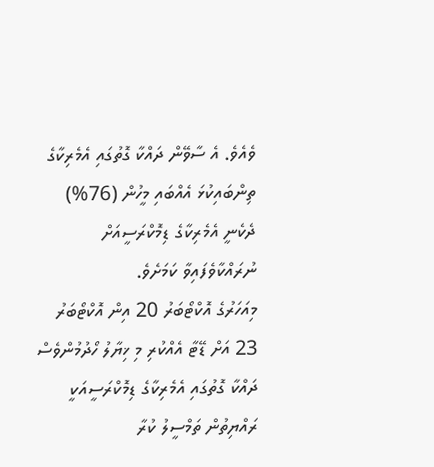ވެއެވެ. އެ ސާވޭން ދައްކާ ގޮތުގައި އެމެރިކާގެ ތިންބައިކުޅަ އެއްބައި މީހުން (76%) ދެކެނީ އެމެރިކާގެ ޑިމޮކްރަސީއަށް ނުރައްކާވެފައިވާ ކަމަށެވެ.
މިއަހަރުގެ އޮކްޓޯބަރު 20 އިން އޮކްޓޯބަރު 23 އަށް ޑޭޓާ އެއްކުރި މި ޚިޔާލު ހޯދުމުންވެސް ދައްކާ ގޮތުގައި އެމެރިކާގެ ޑިމޮކްރަސީއަކީ ރައްޔިތުން ތަމްސީލު ކުރާ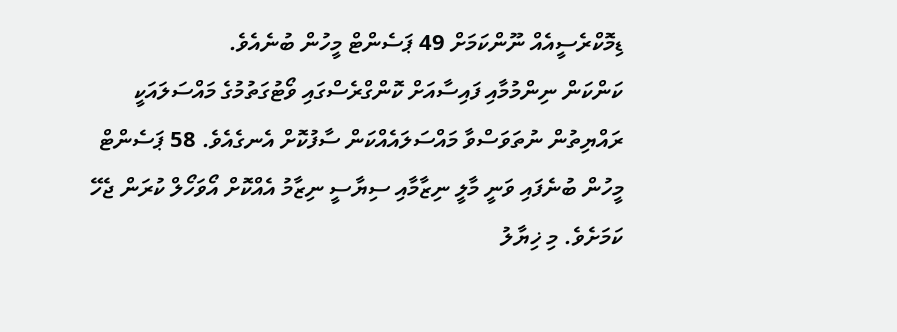ޑިމޮކްރެސީއެއް ނޫންކަމަށް 49 ޕަސެންޓް މީހުން ބުނެއެވެ.
ކަންކަން ނިންމުމާއި ފައިސާއަށް ކޮންގްރެސްގައި ވޯޓުގަތުމުގެ މައްސަލައަކީ ރައްޔިތުން ނުތަވަސްވާ މައްސަލައެއްކަން ސާފުކޮށް އެނގެއެވެ. 58 ޕަސެންޓް މީހުން ބުނެފައި ވަނީ މާލީ ނިޒާމާއި ސިޔާސީ ނިޒާމު އެއްކޮށް އޯވަހޯލް ކުރަން ޖެހޭ ކަމަށެވެ. މި ޚިޔާލު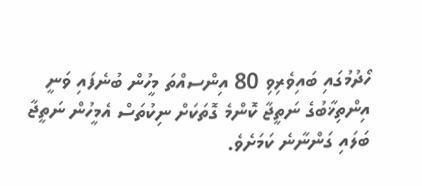ހޯދުމުގައި ބައިވެރިވި 80 އިންސއްތަ މީހުން ބުނެފައި ވަނީ އިންތިޚާބުގެ ނަތީޖާ ކޮންމެ ގޮތަކަށް ނިކުތަސް އެމީހުން ނަތީޖާ ބަލައި ގަންނާނެ ކަމަށެވެ.